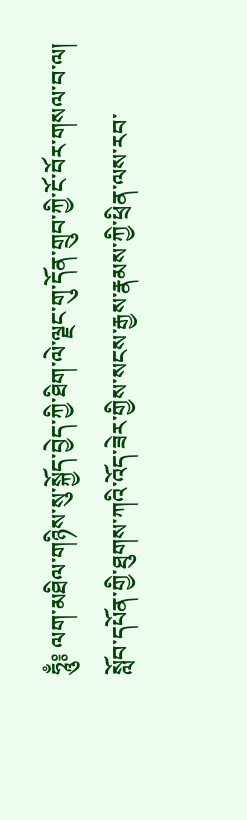ཧཱུྃ༔ ལག་མཐིལ་གཉིས་སུ་སྐྱོད་བྱེད་ཀྱི་ཐིག་ལེ་ལྗང་གུ་དོན་གྲུབ་ཀྱི་ངོ་བོར་གསལ་བ་ལ། སློབ་དཔོན་གྱི་ཐུགས་ཀའི་འོད་ཟེར་གྱིས་སངས་རྒྱས་རྣམས་ཀྱི་ཕྲིན་ལས་རབ་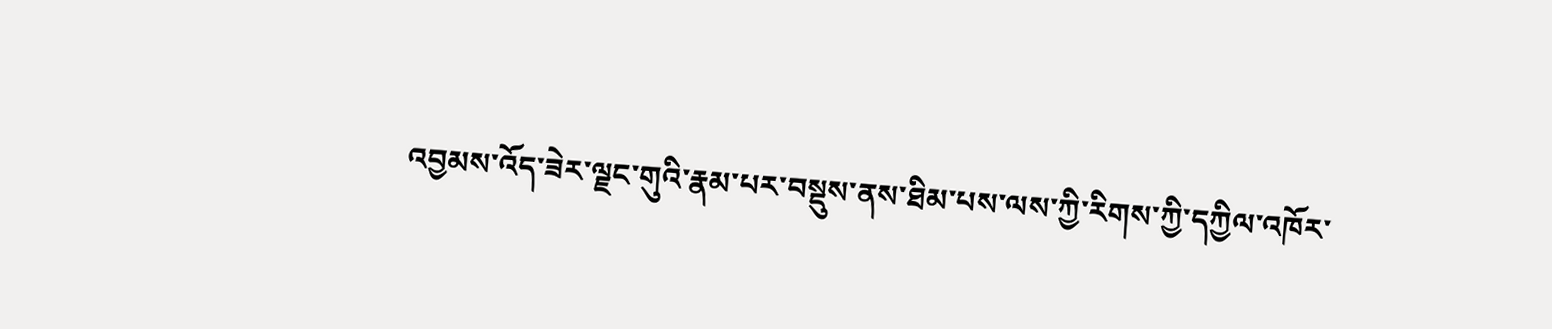འབྱམས་འོད་ཟེར་ལྗང་གུའི་རྣམ་པར་བསྡུས་ནས་ཐིམ་པས་ལས་ཀྱི་རིགས་ཀྱི་དཀྱིལ་འཁོར་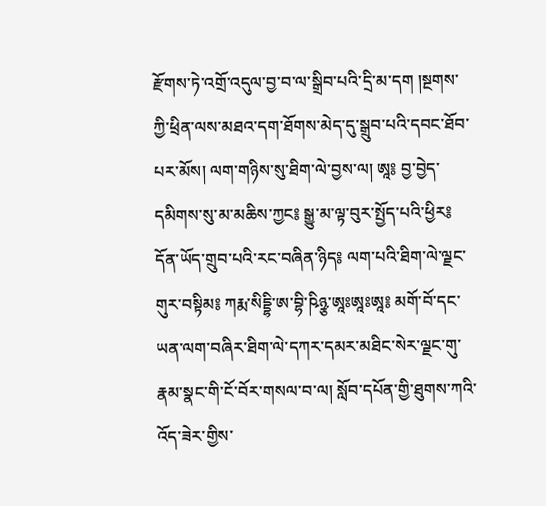རྫོགས་ཏེ་འགྲོ་འདུལ་བྱ་བ་ལ་སྒྲིབ་པའི་དྲི་མ་དག །སྔགས་ཀྱི་ཕྲིན་ལས་མཐའ་དག་ཐོགས་མེད་དུ་སྒྲུབ་པའི་དབང་ཐོབ་པར་མོས། ལག་གཉིས་སུ་ཐིག་ལེ་བྱས་ལ། ཨཱ༔ བྱ་བྱེད་དམིགས་སུ་མ་མཆིས་ཀྱང༔ སྒྱུ་མ་ལྟ་བུར་སྤྱོད་པའི་ཕྱིར༔ དོན་ཡོད་གྲུབ་པའི་རང་བཞིན་ཉིད༔ ལག་པའི་ཐིག་ལེ་ལྗང་གུར་བསྟིམ༔ ཀརྨ་སིདྡྷི་ཨ་བྷི་ཥིཉྩ་ཨཱཿཨཱཿཨཱ༔ མགོ་བོ་དང་ཡན་ལག་བཞིར་ཐིག་ལེ་དཀར་དམར་མཐིང་སེར་ལྗང་གུ་རྣམ་སྣང་གི་ངོ་བོར་གསལ་བ་ལ། སློབ་དཔོན་གྱི་ཐུགས་ཀའི་འོད་ཟེར་གྱིས་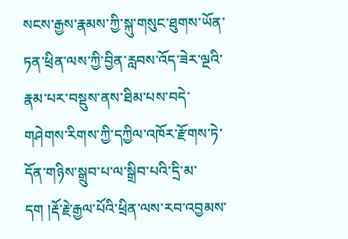སངས་རྒྱས་རྣམས་ཀྱི་སྐུ་གསུང་ཐུགས་ཡོན་ཏན་ཕྲིན་ལས་ཀྱི་བྱིན་རླབས་འོད་ཟེར་ལྔའི་རྣམ་པར་བསྡུས་ནས་ཐིམ་པས་བདེ་གཤེགས་རིགས་ཀྱི་དཀྱིལ་འཁོར་རྫོགས་ཏེ་དོན་གཉིས་སྒྲུབ་པ་ལ་སྒྲིབ་པའི་དྲི་མ་དག །རྡོ་རྗེ་རྒྱལ་པོའི་ཕྲིན་ལས་རབ་འབྱམས་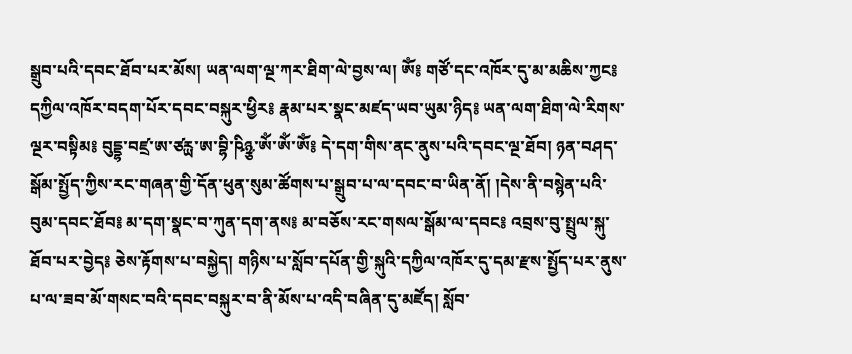སྒྲུབ་པའི་དབང་ཐོབ་པར་མོས། ཡན་ལག་ལྔ་ཀར་ཐིག་ལེ་བྱས་ལ། ཨོཾ༔ གཙོ་དང་འཁོར་དུ་མ་མཆིས་ཀྱང༔ དཀྱིལ་འཁོར་བདག་པོར་དབང་བསྐུར་ཕྱིར༔ རྣམ་པར་སྣང་མཛད་ཡབ་ཡུམ་ཉིད༔ ཡན་ལག་ཐིག་ལེ་རིགས་ལྔར་བསྟིམ༔ བུདྡྷ་བཛྲ་ཨ་ཙརྻ་ཨ་བྷི་ཥིཉྩ་ཨོཾ་ཨོཾ་ཨོཾ༔ དེ་དག་གིས་ནང་ནུས་པའི་དབང་ལྔ་ཐོབ། ཉན་བཤད་སྒོམ་སྤྱོད་ཀྱིས་རང་གཞན་གྱི་དོན་ཕུན་སུམ་ཚོགས་པ་སྒྲུབ་པ་ལ་དབང་བ་ཡིན་ནོ། །དེས་ནི་བསྙེན་པའི་བུམ་དབང་ཐོབ༔ མ་དག་སྣང་བ་ཀུན་དག་ནས༔ མ་བཅོས་རང་གསལ་སྒོམ་ལ་དབང༔ འབྲས་བུ་སྤྲུལ་སྐུ་ཐོབ་པར་བྱེད༔ ཅེས་རྟོགས་པ་བསྐྱེད། གཉིས་པ་སློབ་དཔོན་གྱི་སྐུའི་དཀྱིལ་འཁོར་དུ་དམ་རྫས་སྤྱོད་པར་ནུས་པ་ལ་ཟབ་མོ་གསང་བའི་དབང་བསྐུར་བ་ནི་མོས་པ་འདི་བཞིན་དུ་མཛོད། སློབ་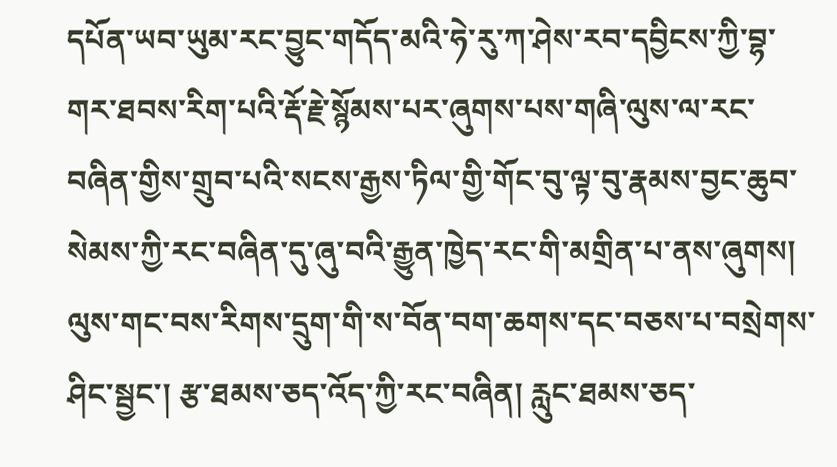དཔོན་ཡབ་ཡུམ་རང་བྱུང་གདོད་མའི་ཧེ་རུ་ཀ་ཤེས་རབ་དབྱིངས་ཀྱི་བྷ་གར་ཐབས་རིག་པའི་རྡོ་རྗེ་སྙོམས་པར་ཞུགས་པས་གཞི་ལུས་ལ་རང་བཞིན་གྱིས་གྲུབ་པའི་སངས་རྒྱས་ཏིལ་གྱི་གོང་བུ་ལྟ་བུ་རྣམས་བྱང་ཆུབ་སེམས་ཀྱི་རང་བཞིན་དུ་ཞུ་བའི་རྒྱུན་ཁྱེད་རང་གི་མགྲིན་པ་ནས་ཞུགས། ལུས་གང་བས་རིགས་དྲུག་གི་ས་བོན་བག་ཆགས་དང་བཅས་པ་བསྲེགས་ཤིང་སྦྱང་། རྩ་ཐམས་ཅད་འོད་ཀྱི་རང་བཞིན། རླུང་ཐམས་ཅད་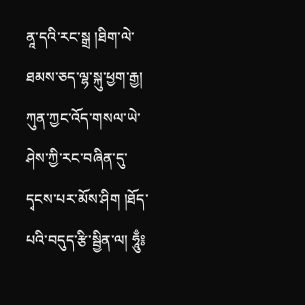ནཱ་དའི་རང་སྒྲ །ཐིག་ལེ་ཐམས་ཅད་ལྷ་སྐུ་ཕྱག་རྒྱ། ཀུན་ཀྱང་འོད་གསལ་ཡེ་ཤེས་ཀྱི་རང་བཞིན་དུ་དྭངས་པར་མོས་ཤིག །ཐོད་པའི་བདུད་རྩི་སྦྱིན་ལ། ཧཱུྃ༔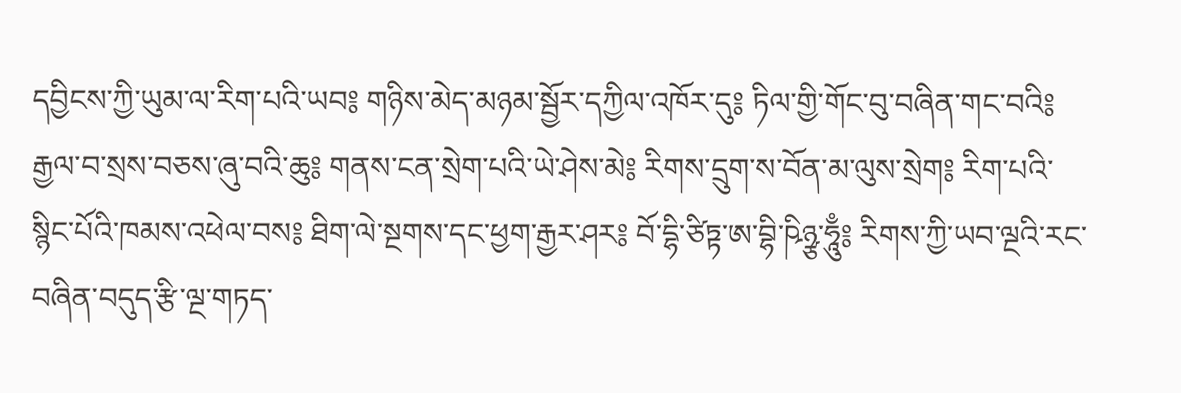དབྱིངས་ཀྱི་ཡུམ་ལ་རིག་པའི་ཡབ༔ གཉིས་མེད་མཉམ་སྦྱོར་དཀྱིལ་འཁོར་དུ༔ ཏིལ་གྱི་གོང་བུ་བཞིན་གང་བའི༔ རྒྱལ་བ་སྲས་བཅས་ཞུ་བའི་ཆུ༔ གནས་ངན་སྲེག་པའི་ཡེ་ཤེས་མེ༔ རིགས་དྲུག་ས་བོན་མ་ལུས་སྲེག༔ རིག་པའི་སྙིང་པོའི་ཁམས་འཕེལ་བས༔ ཐིག་ལེ་སྔགས་དང་ཕྱག་རྒྱར་ཤར༔ བོ་དྷི་ཙིཏྟ་ཨ་བྷི་ཥིཉྩ་ཧཱུྃ༔ རིགས་ཀྱི་ཡབ་ལྔའི་རང་བཞིན་བདུད་རྩི་ལྔ་གཏད་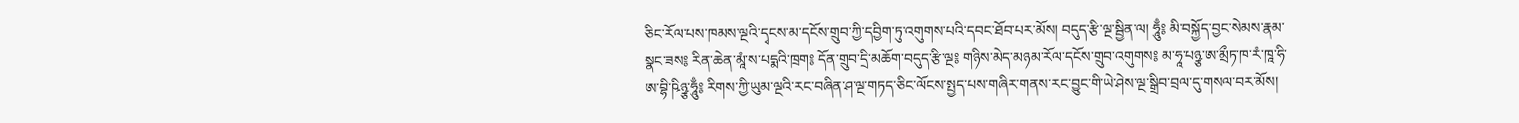ཅིང་རོལ་པས་ཁམས་ལྔའི་དྭངས་མ་དངོས་གྲུབ་ཀྱི་དབྱིག་ཏུ་འགུགས་པའི་དབང་ཐོབ་པར་མོས། བདུད་རྩི་ལྔ་སྦྱིན་ལ། ཧཱུྃ༔ མི་བསྐྱོད་བྱང་སེམས་རྣམ་སྣང་ཟས༔ རིན་ཆེན་མཱཾ་ས་པདྨའི་ཁྲག༔ དོན་གྲུབ་དྲི་མཆོག་བདུད་རྩི་ལྔ༔ གཉིས་མེད་མཉམ་རོལ་དངོས་གྲུབ་འགུགས༔ མ་ཧཱ་པཉྩ་ཨ་མྲྀཏ་ཁ་རཾ་ཁཱ་ཧི་ཨ་བྷི་ཥིཉྩ་ཧཱུྃ༔ རིགས་ཀྱི་ཡུམ་ལྔའི་རང་བཞིན་ཤ་ལྔ་གཏད་ཅིང་ལོངས་སྤྱད་པས་གཞིར་གནས་རང་བྱུང་གི་ཡེ་ཤེས་ལྔ་སྒྲིབ་བྲལ་དུ་གསལ་བར་མོས།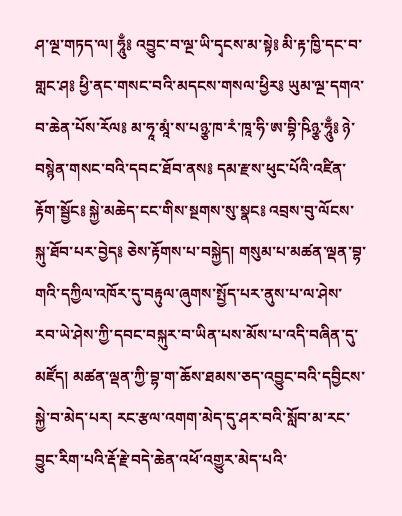ཤ་ལྔ་གཏད་ལ། ཧཱུྃ༔ འབྱུང་བ་ལྔ་ཡི་དྭངས་མ་སྟེ༔ མི་རྟ་ཁྱི་དང་བ་གླང་ཤ༔ ཕྱི་ནང་གསང་བའི་མདངས་གསལ་ཕྱིར༔ ཡུམ་ལྔ་དགའ་བ་ཆེན་པོས་རོལ༔ མ་ཧཱ་མཱཾ་ས་པཉྩ་ཁ་རཾ་ཁཱ་ཧི་ཨ་བྷི་ཥིཉྩ་ཧཱུྃ༔ ཉེ་བསྙེན་གསང་བའི་དབང་ཐོབ་ནས༔ དམ་རྫས་ཕུང་པོའི་འཛིན་རྟོག་སྦྱོང༔ སྐྱེ་མཆེད་ངང་གིས་སྔགས་སུ་སྣང༔ འབྲས་བུ་ལོངས་སྐུ་ཐོབ་པར་བྱེད༔ ཅེས་རྟོགས་པ་བསྐྱེད། གསུམ་པ་མཚན་ལྡན་བྷ་གའི་དཀྱིལ་འཁོར་དུ་བརྟུལ་ཞུགས་སྤྱོད་པར་ནུས་པ་ལ་ཤེས་རབ་ཡེ་ཤེས་ཀྱི་དབང་བསྐུར་བ་ཡིན་པས་མོས་པ་འདི་བཞིན་དུ་མཛོད། མཚན་ལྡན་ཀྱི་བྷ་ག་ཆོས་ཐམས་ཅད་འབྱུང་བའི་དབྱིངས་སྐྱེ་བ་མེད་པར། རང་རྩལ་འགག་མེད་དུ་ཤར་བའི་སློབ་མ་རང་བྱུང་རིག་པའི་རྡོ་རྗེ་བདེ་ཆེན་འཕོ་འགྱུར་མེད་པའི་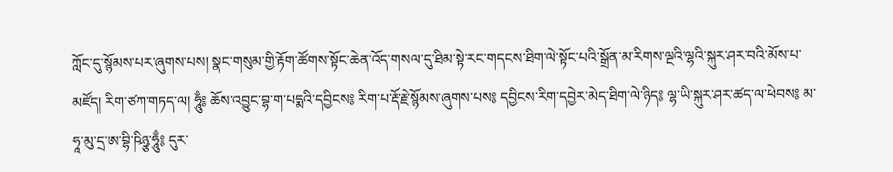ཀློང་དུ་སྙོམས་པར་ཞུགས་པས། སྣང་གསུམ་གྱི་རྟོག་ཚོགས་སྟོང་ཆེན་འོད་གསལ་དུ་ཐིམ་སྟེ་རང་གདངས་ཐིག་ལེ་སྟོང་པའི་སྒྲོན་མ་རིགས་ལྔའི་ལྷའི་སྐུར་ཤར་བའི་མོས་པ་མཛོད། རིག་ཙཀ་གཏད་ལ། ཧཱུྃ༔ ཆོས་འབྱུང་བྷ་ག་པདྨའི་དབྱིངས༔ རིག་པ་རྡོ་རྗེ་སྙོམས་ཞུགས་པས༔ དབྱིངས་རིག་དབྱེར་མེད་ཐིག་ལེ་ཉིད༔ ལྷ་ཡི་སྐུར་ཤར་ཚད་ལ་ཕེབས༔ མ་ཧཱ་མུ་དྲ་ཨ་བྷི་ཥིཉྩ་ཧཱུྃ༔ དུར་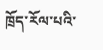ཁྲོད་རོལ་པའི་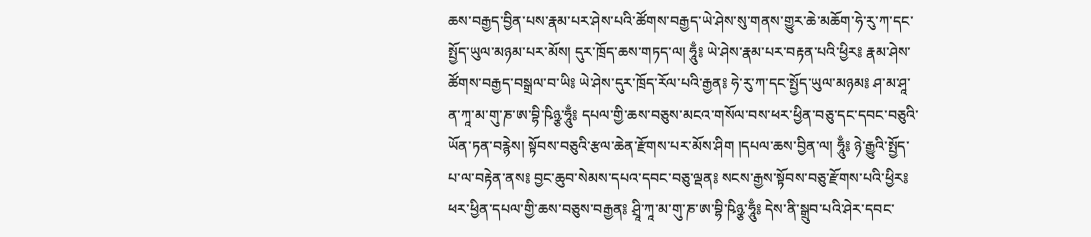ཆས་བརྒྱད་བྱིན་པས་རྣམ་པར་ཤེས་པའི་ཚོགས་བརྒྱད་ཡེ་ཤེས་སུ་གནས་གྱུར་ཆེ་མཆོག་ཧེ་རུ་ཀ་དང་སྤྱོད་ཡུལ་མཉམ་པར་མོས། དུར་ཁྲོད་ཆས་གཏད་ལ། ཧཱུྃ༔ ཡེ་ཤེས་རྣམ་པར་བརྟན་པའི་ཕྱིར༔ རྣམ་ཤེས་ཚོགས་བརྒྱད་བསྒྲལ་བ་ཡི༔ ཡེ་ཤེས་དུར་ཁྲོད་རོལ་པའི་རྒྱན༔ ཧེ་རུ་ཀ་དང་སྤྱོད་ཡུལ་མཉམ༔ ཤ་མ་ཤཱ་ན་ཀཱ་མ་གུ་ཎ་ཨ་བྷི་ཥིཉྩ་ཧཱུྃ༔ དཔལ་གྱི་ཆས་བཅུས་མངའ་གསོལ་བས་ཕར་ཕྱིན་བཅུ་དང་དབང་བཅུའི་ཡོན་ཏན་བརྙེས། སྟོབས་བཅུའི་རྩལ་ཆེན་རྫོགས་པར་མོས་ཤིག །དཔལ་ཆས་བྱིན་ལ། ཧཱུྃ༔ ཉེ་རྒྱུའི་སྤྱོད་པ་ལ་བརྟེན་ནས༔ བྱང་ཆུབ་སེམས་དཔའ་དབང་བཅུ་ལྡན༔ སངས་རྒྱས་སྟོབས་བཅུ་རྫོགས་པའི་ཕྱིར༔ ཕར་ཕྱིན་དཔལ་གྱི་ཆས་བཅུས་བརྒྱན༔ ཤྲཱི་ཀཱ་མ་གུ་ཎ་ཨ་བྷི་ཥིཉྩ་ཧཱུྃ༔ དེས་ནི་སྒྲུབ་པའི་ཤེར་དབང་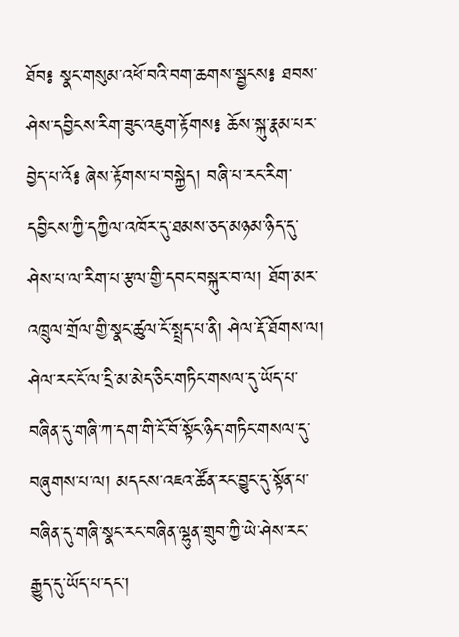ཐོབ༔ སྣང་གསུམ་འཕོ་བའི་བག་ཆགས་སྦྱངས༔ ཐབས་ཤེས་དབྱིངས་རིག་ཟུང་འཇུག་རྟོགས༔ ཆོས་སྐུ་རྣམ་པར་བྱེད་པ་འོ༔ ཞེས་རྟོགས་པ་བསྐྱེད། བཞི་པ་རང་རིག་དབྱིངས་ཀྱི་དཀྱིལ་འཁོར་དུ་ཐམས་ཅད་མཉམ་ཉིད་དུ་ཤེས་པ་ལ་རིག་པ་རྩལ་གྱི་དབང་བསྐུར་བ་ལ། ཐོག་མར་འཁྲུལ་གྲོལ་གྱི་སྣང་ཚུལ་ངོ་སྤྲད་པ་ནི། ཤེལ་རྡོ་ཐོགས་ལ། ཤེལ་རང་ངོ་ལ་དྲི་མ་མེད་ཅིང་གཏིང་གསལ་དུ་ཡོད་པ་བཞིན་དུ་གཞི་ཀ་དག་གི་ངོ་བོ་སྟོང་ཉིད་གཏིང་གསལ་དུ་བཞུགས་པ་ལ། མདངས་འཇའ་ཚོན་རང་བྱུང་དུ་སྟོན་པ་བཞིན་དུ་གཞི་སྣང་རང་བཞིན་ལྷུན་གྲུབ་ཀྱི་ཡེ་ཤེས་རང་རྒྱུད་དུ་ཡོད་པ་དང་།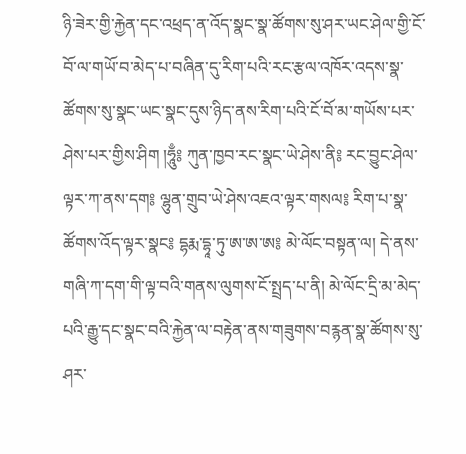ཉི་ཟེར་གྱི་རྐྱེན་དང་འཕྲད་ན་འོད་སྣང་སྣ་ཚོགས་སུ་ཤར་ཡང་ཤེལ་གྱི་ངོ་བོ་ལ་གཡོ་བ་མེད་པ་བཞིན་དུ་རིག་པའི་རང་རྩལ་འཁོར་འདས་སྣ་ཚོགས་སུ་སྣང་ཡང་སྣང་དུས་ཉིད་ནས་རིག་པའི་ངོ་བོ་མ་གཡོས་པར་ཤེས་པར་གྱིས་ཤིག །ཧཱུྃ༔ ཀུན་ཁྱབ་རང་སྣང་ཡེ་ཤེས་ནི༔ རང་བྱུང་ཤེལ་ལྟར་ཀ་ནས་དག༔ ལྷུན་གྲུབ་ཡེ་ཤེས་འཇའ་ལྟར་གསལ༔ རིག་པ་སྣ་ཚོགས་འོད་ལྟར་སྣང༔ དྷརྨ་དྷཱ་ཏུ་ཨ་ཨ་ཨ༔ མེ་ལོང་བསྟན་ལ། དེ་ནས་གཞི་ཀ་དག་གི་ལྟ་བའི་གནས་ལུགས་ངོ་སྤྲད་པ་ནི། མེ་ལོང་དྲི་མ་མེད་པའི་རྒྱུ་དང་སྣང་བའི་རྐྱེན་ལ་བརྟེན་ནས་གཟུགས་བརྙན་སྣ་ཚོགས་སུ་ཤར་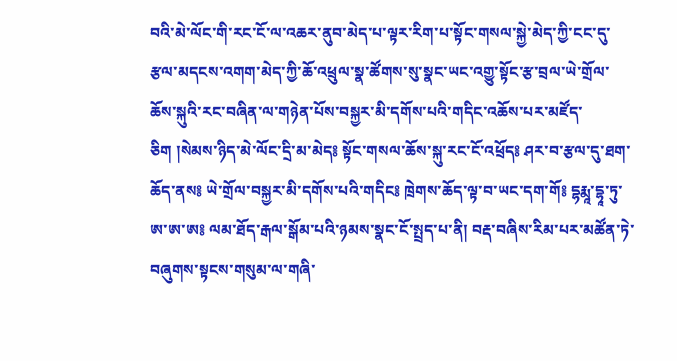བའི་མེ་ལོང་གི་རང་ངོ་ལ་འཆར་ནུབ་མེད་པ་ལྟར་རིག་པ་སྟོང་གསལ་སྐྱེ་མེད་ཀྱི་ངང་དུ་རྩལ་མདངས་འགག་མེད་ཀྱི་ཆོ་འཕྲུལ་སྣ་ཚོགས་སུ་སྣང་ཡང་འགྱུ་སྟོང་རྩ་བྲལ་ཡེ་གྲོལ་ཆོས་སྐུའི་རང་བཞིན་ལ་གཉེན་པོས་བསྐྱར་མི་དགོས་པའི་གདིང་འཆོས་པར་མཛོད་ཅིག །སེམས་ཉིད་མེ་ལོང་དྲི་མ་མེད༔ སྟོང་གསལ་ཆོས་སྐུ་རང་ངོ་འཕྲོད༔ ཤར་བ་རྩལ་དུ་ཐག་ཆོད་ནས༔ ཡེ་གྲོལ་བསྐྱར་མི་དགོས་པའི་གདིང༔ ཁྲེགས་ཆོད་ལྟ་བ་ཡང་དག་གོ༔ དྷརྨཱ་དྷཱ་ཏུ་ཨ་ཨ་ཨ༔ ལམ་ཐོད་རྒལ་སྒོམ་པའི་ཉམས་སྣང་ངོ་སྤྲད་པ་ནི། བརྡ་བཞིས་རིམ་པར་མཚོན་ཏེ་བཞུགས་སྟངས་གསུམ་ལ་གཞི་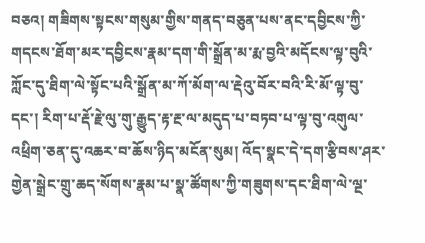བཅའ། གཟིགས་སྟངས་གསུམ་གྱིས་གནད་བཅུན་པས་ནང་དབྱིངས་ཀྱི་གདངས་ཐོག་མར་དབྱིངས་རྣམ་དག་གི་སྒྲོན་མ་རྨ་བྱའི་མདོངས་ལྟ་བུའི་ཀློང་དུ་ཐིག་ལེ་སྟོང་པའི་སྒྲོན་མ་ཀོ་མོག་ལ་རྡེའུ་བོར་བའི་རི་མོ་ལྟ་བུ་དང་། རིག་པ་རྡོ་རྗེ་ལུ་གུ་རྒྱུད་རྟ་རྔ་ལ་མདུད་པ་བཏབ་པ་ལྟ་བུ་འགུལ་འཕྲིག་ཅན་དུ་འཆར་བ་ཆོས་ཉིད་མངོན་སུམ། འོད་སྣང་དེ་དག་རྩིབས་ཤར་གྱེན་སྒྲེང་གྲུ་ཆད་སོགས་རྣམ་པ་སྣ་ཚོགས་ཀྱི་གཟུགས་དང་ཐིག་ལེ་ལྔ་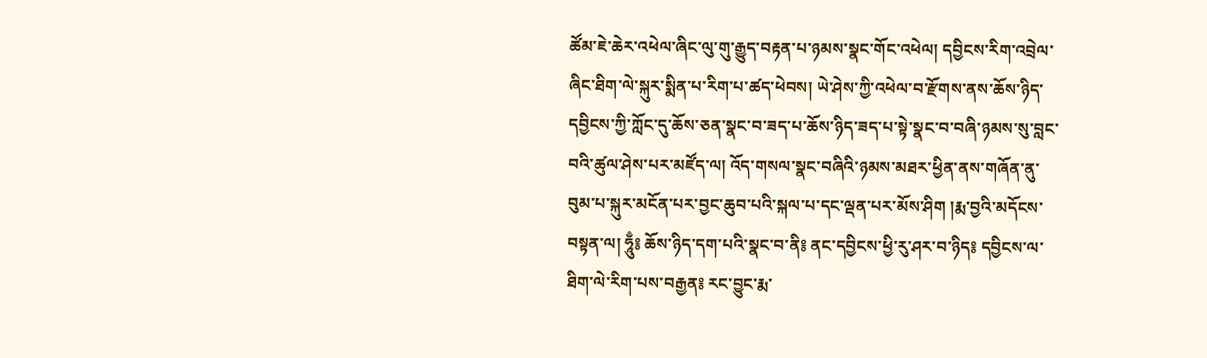ཚོམ་ཇེ་ཆེར་འཕེལ་ཞིང་ལུ་གུ་རྒྱུད་བརྟན་པ་ཉམས་སྣང་གོང་འཕེལ། དབྱིངས་རིག་འབྲེལ་ཞིང་ཐིག་ལེ་སྐུར་སྨིན་པ་རིག་པ་ཚད་ཕེབས། ཡེ་ཤེས་ཀྱི་འཕེལ་བ་རྫོགས་ནས་ཆོས་ཉིད་དབྱིངས་ཀྱི་ཀློང་དུ་ཆོས་ཅན་སྣང་བ་ཟད་པ་ཆོས་ཉིད་ཟད་པ་སྟེ་སྣང་བ་བཞི་ཉམས་སུ་བླང་བའི་ཚུལ་ཤེས་པར་མཛོད་ལ། འོད་གསལ་སྣང་བཞིའི་ཉམས་མཐར་ཕྱིན་ནས་གཞོན་ནུ་བུམ་པ་སྐུར་མངོན་པར་བྱང་ཆུབ་པའི་སྐལ་པ་དང་ལྡན་པར་མོས་ཤིག །རྨ་བྱའི་མདོངས་བསྟན་ལ། ཧཱུྃ༔ ཆོས་ཉིད་དག་པའི་སྣང་བ་ནི༔ ནང་དབྱིངས་ཕྱི་རུ་ཤར་བ་ཉིད༔ དབྱིངས་ལ་ཐིག་ལེ་རིག་པས་བརྒྱན༔ རང་བྱུང་རྨ་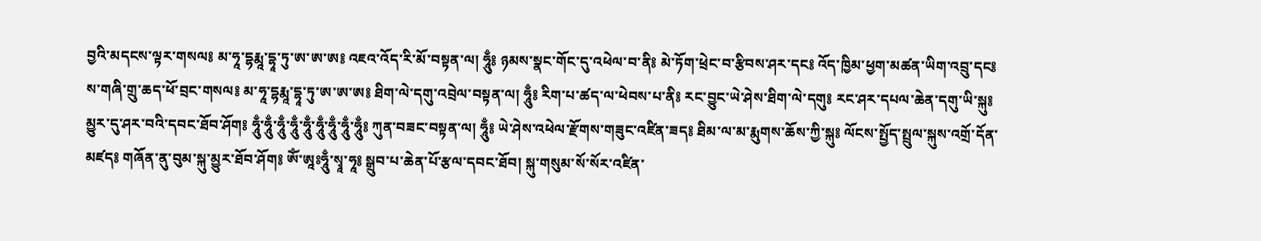བྱའི་མདངས་ལྟར་གསལ༔ མ་ཧཱ་དྷརྨཱ་དྷཱ་ཏུ་ཨ་ཨ་ཨ༔ འཇའ་འོད་རི་མོ་བསྟན་ལ། ཧཱུྃ༔ ཉམས་སྣང་གོང་དུ་འཕེལ་བ་ནི༔ མེ་ཏོག་ཕྲེང་བ་རྩིབས་ཤར་དང༔ འོད་ཁྱིམ་ཕྱག་མཚན་ཡིག་འབྲུ་དང༔ ས་གཞི་གྲུ་ཆད་ཕོ་བྲང་གསལ༔ མ་ཧཱ་དྷརྨཱ་དྷཱ་ཏུ་ཨ་ཨ་ཨ༔ ཐིག་ལེ་དགུ་འབྲེལ་བསྟན་ལ། ཧཱུྃ༔ རིག་པ་ཚད་ལ་ཕེབས་པ་ནི༔ རང་བྱུང་ཡེ་ཤེས་ཐིག་ལེ་དགུ༔ རང་ཤར་དཔལ་ཆེན་དགུ་ཡི་སྐུ༔ མྱུར་དུ་ཤར་བའི་དབང་ཐོབ་ཤོག༔ ཧཱུྃ་ཧཱུྃ་ཧཱུྃ་ཧཱུྃ་ཧཱུྃ་ཧཱུྃ་ཧཱུྃ་ཧཱུྃ་ཧཱུྃ༔ ཀུན་བཟང་བསྟན་ལ། ཧཱུྃ༔ ཡེ་ཤེས་འཕེལ་རྫོགས་གཟུང་འཛིན་ཟད༔ ཐིམ་ལ་མ་རྨུགས་ཆོས་ཀྱི་སྐུ༔ ལོངས་སྤྱོད་སྤྲུལ་སྐུས་འགྲོ་དོན་མཛད༔ གཞོན་ནུ་བུམ་སྐུ་མྱུར་ཐོབ་ཤོག༔ ཨོཾ་ཨཱཿཧཱུྃ་སྭཱ་ཧཱ༔ སྒྲུབ་པ་ཆེན་པོ་རྩལ་དབང་ཐོབ། སྐུ་གསུམ་སོ་སོར་འཛིན་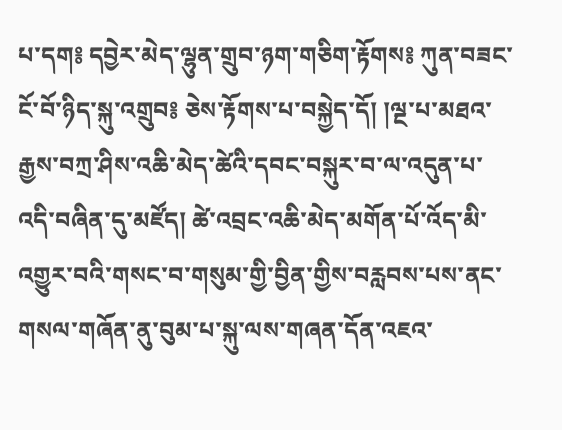པ་དག༔ དབྱེར་མེད་ལྷུན་གྲུབ་ཉག་གཅིག་རྟོགས༔ ཀུན་བཟང་ངོ་བོ་ཉིད་སྐུ་འགྲུབ༔ ཅེས་རྟོགས་པ་བསྐྱེད་དོ། །ལྔ་པ་མཐའ་རྒྱས་བཀྲ་ཤིས་འཆི་མེད་ཚེའི་དབང་བསྐུར་བ་ལ་འདུན་པ་འདི་བཞིན་དུ་མཛོད། ཚེ་འབྲང་འཆི་མེད་མགོན་པོ་འོད་མི་འགྱུར་བའི་གསང་བ་གསུམ་གྱི་བྱིན་གྱིས་བརླབས་པས་ནང་གསལ་གཞོན་ནུ་བུམ་པ་སྐུ་ལས་གཞན་དོན་འཇའ་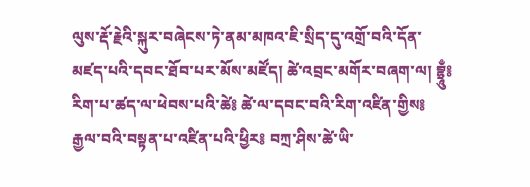ལུས་རྡོ་རྗེའི་སྐུར་བཞེངས་ཏེ་ནམ་མཁའ་ཇི་སྲིད་དུ་འགྲོ་བའི་དོན་མཛད་པའི་དབང་ཐོབ་པར་མོས་མཛོད། ཚེ་འབྲང་མགོར་བཞག་ལ། བྷྲཱུྃ༔ རིག་པ་ཚད་ལ་ཕེབས་པའི་ཚེ༔ ཚེ་ལ་དབང་བའི་རིག་འཛིན་གྱིས༔ རྒྱལ་བའི་བསྟན་པ་འཛིན་པའི་ཕྱིར༔ བཀྲ་ཤིས་ཚེ་ཡི་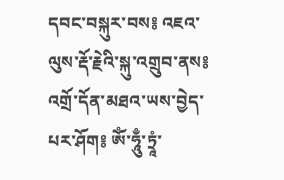དབང་བསྐུར་བས༔ འཇའ་ལུས་རྡོ་རྗེའི་སྐུ་འགྲུབ་ནས༔ འགྲོ་དོན་མཐའ་ཡས་བྱེད་པར་ཤོག༔ ཨོཾ་ཧཱུྃ་ཏྲཱཾ་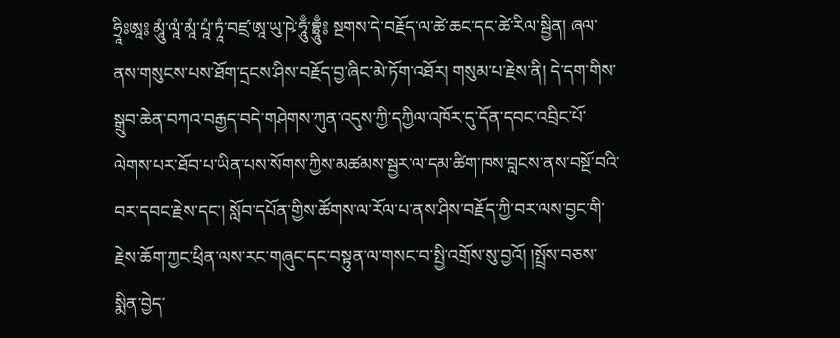ཧྲཱིཿཨཱ༔ མཱུཾ་ལཱཾ་མཱཾ་པཱཾ་ཏཱཾ་བཛྲ་ཨཱ་ཡུ་ཥེ་ཧཱུྃ་བྷྲཱུྃ༔ སྔགས་དེ་བརྗོད་ལ་ཚེ་ཆང་དང་ཚེ་རིལ་སྦྱིན། ཞལ་ནས་གསུངས་པས་ཐོག་དྲངས་ཤིས་བརྗོད་བྱ་ཞིང་མེ་ཏོག་འཐོར། གསུམ་པ་རྗེས་ནི། དེ་དག་གིས་སྒྲུབ་ཆེན་བཀའ་བརྒྱད་བདེ་གཤེགས་ཀུན་འདུས་ཀྱི་དཀྱིལ་འཁོར་དུ་དོན་དབང་འབྲིང་པོ་ལེགས་པར་ཐོབ་པ་ཡིན་པས་སོགས་ཀྱིས་མཚམས་སྦྱར་ལ་དམ་ཚིག་ཁས་བླངས་ནས་བསྔོ་བའི་བར་དབང་རྗེས་དང་། སློབ་དཔོན་གྱིས་ཚོགས་ལ་རོལ་པ་ནས་ཤིས་བརྗོད་ཀྱི་བར་ལས་བྱང་གི་རྗེས་ཆོག་ཀྱང་ཕྲིན་ལས་རང་གཞུང་དང་བསྟུན་ལ་གསང་བ་སྤྱི་འགྲོས་སུ་བྱའོ། །སྤྲོས་བཅས་སྨིན་བྱེད་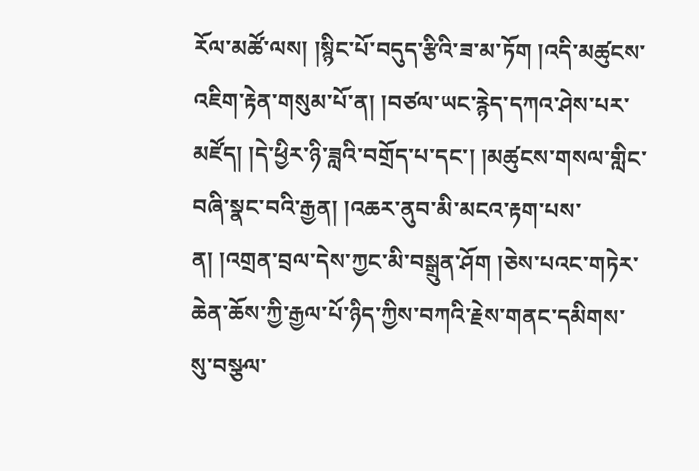རོལ་མཚོ་ལས། །སྙིང་པོ་བདུད་རྩིའི་ཟ་མ་ཏོག །འདི་མཚུངས་འཇིག་རྟེན་གསུམ་པོ་ན། །བཙལ་ཡང་རྙེད་དཀའ་ཤེས་པར་མཛོད། །དེ་ཕྱིར་ཉི་ཟླའི་བགྲོད་པ་དང་། །མཚུངས་གསལ་གླིང་བཞི་སྣང་བའི་རྒྱན། །འཆར་ནུབ་མི་མངའ་རྟག་པས་ན། །འགྲན་བྲལ་དེས་ཀྱང་མི་བསྒྲུན་ཤོག །ཅེས་པའང་གཏེར་ཆེན་ཆོས་ཀྱི་རྒྱལ་པོ་ཉིད་ཀྱིས་བཀའི་རྗེས་གནང་དམིགས་སུ་བསྩལ་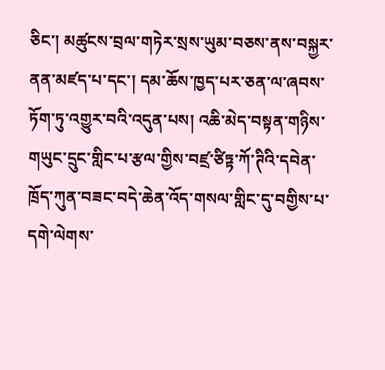ཅིང་། མཚུངས་བྲལ་གཏེར་སྲས་ཡུམ་བཅས་ནས་བསྐྱར་ནན་མཛད་པ་དང་། དམ་ཆོས་ཁྱད་པར་ཅན་ལ་ཞབས་ཏོག་ཏུ་འགྱུར་བའི་འདུན་པས། འཆི་མེད་བསྟན་གཉིས་གཡུང་དྲུང་གླིང་པ་རྩལ་གྱིས་བཛྲ་ཙིཏྟ་ཀོ་ཊིའི་དབེན་ཁྲོད་ཀུན་བཟང་བདེ་ཆེན་འོད་གསལ་གླིང་དུ་བགྱིས་པ་དགེ་ལེགས་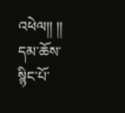འཕེལ།། །།
དམ་ཆོས་སྙིང་པོ་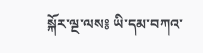སྐོར་ལྔ་ལས༔ ཡི་དམ་བཀའ་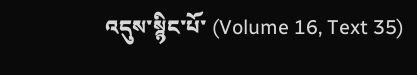འདུས་སྙིང་པོ་ (Volume 16, Text 35)